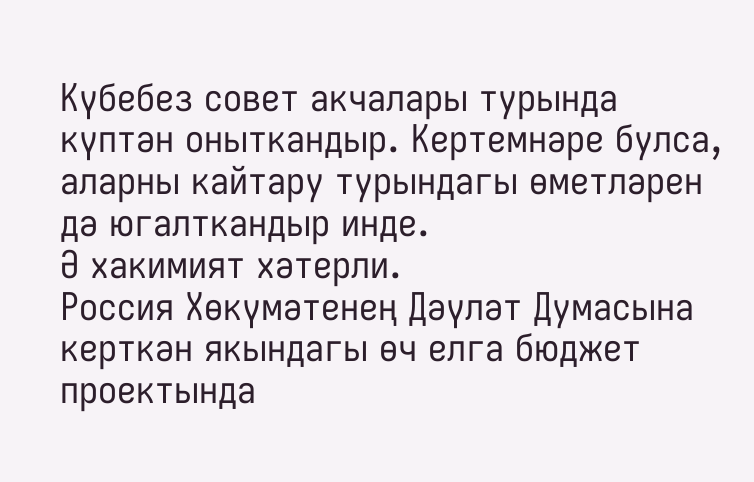Күбебез совет акчалары турында күптән оныткандыр. Кертемнәре булса, аларны кайтару турындагы өметләрен дә югалткандыр инде.
Ә хакимият хәтерли.
Россия Хөкүмәтенең Дәүләт Думасына керткән якындагы өч елга бюджет проектында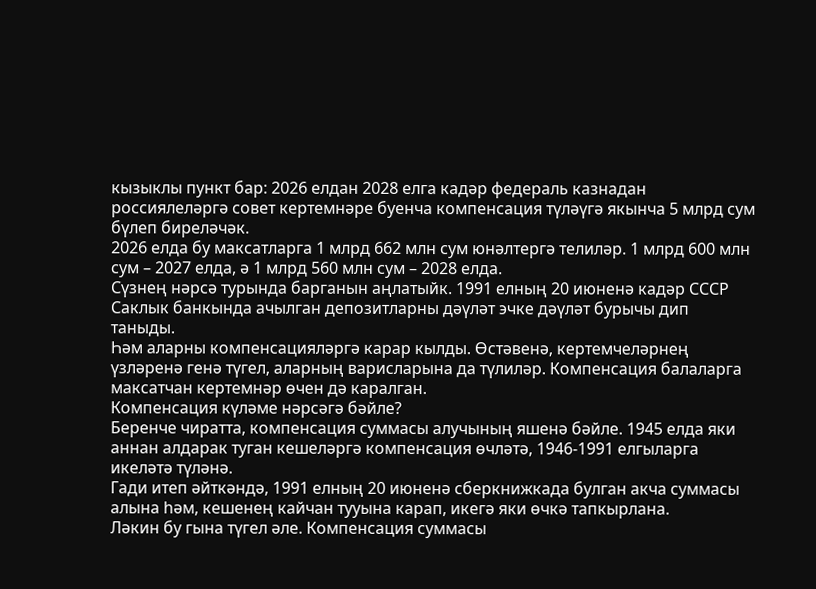кызыклы пункт бар: 2026 елдан 2028 елга кадәр федераль казнадан россиялеләргә совет кертемнәре буенча компенсация түләүгә якынча 5 млрд сум бүлеп биреләчәк.
2026 елда бу максатларга 1 млрд 662 млн сум юнәлтергә телиләр. 1 млрд 600 млн сум – 2027 елда, ә 1 млрд 560 млн сум – 2028 елда.
Сүзнең нәрсә турында барганын аңлатыйк. 1991 елның 20 июненә кадәр СССР Саклык банкында ачылган депозитларны дәүләт эчке дәүләт бурычы дип таныды.
Һәм аларны компенсацияләргә карар кылды. Өстәвенә, кертемчеләрнең үзләренә генә түгел, аларның варисларына да түлиләр. Компенсация балаларга максатчан кертемнәр өчен дә каралган.
Компенсация күләме нәрсәгә бәйле?
Беренче чиратта, компенсация суммасы алучының яшенә бәйле. 1945 елда яки аннан алдарак туган кешеләргә компенсация өчләтә, 1946-1991 елгыларга икеләтә түләнә.
Гади итеп әйткәндә, 1991 елның 20 июненә сберкнижкада булган акча суммасы алына һәм, кешенең кайчан тууына карап, икегә яки өчкә тапкырлана.
Ләкин бу гына түгел әле. Компенсация суммасы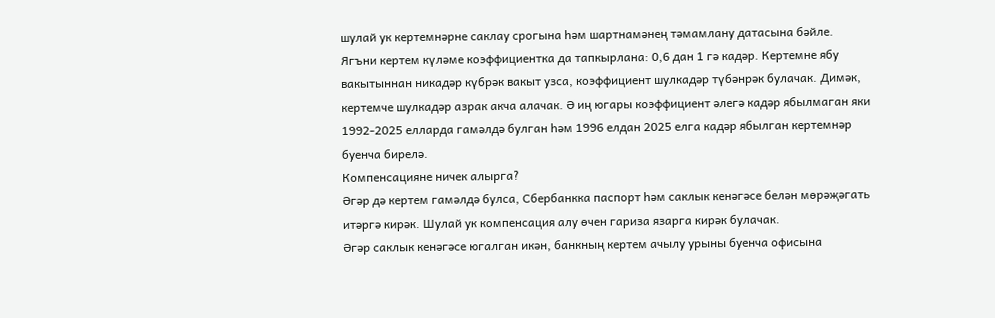шулай ук кертемнәрне саклау срогына һәм шартнамәнең тәмамлану датасына бәйле. Ягъни кертем күләме коэффициентка да тапкырлана: 0,6 дан 1 гә кадәр. Кертемне ябу вакытыннан никадәр күбрәк вакыт узса, коэффициент шулкадәр түбәнрәк булачак. Димәк, кертемче шулкадәр азрак акча алачак. Ә иң югары коэффициент әлегә кадәр ябылмаган яки 1992-2025 елларда гамәлдә булган һәм 1996 елдан 2025 елга кадәр ябылган кертемнәр буенча бирелә.
Компенсацияне ничек алырга?
Әгәр дә кертем гамәлдә булса, Сбербанкка паспорт һәм саклык кенәгәсе белән мөрәҗәгать итәргә кирәк. Шулай ук компенсация алу өчен гариза язарга кирәк булачак.
Әгәр саклык кенәгәсе югалган икән, банкның кертем ачылу урыны буенча офисына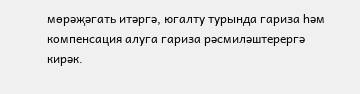мөрәҗәгать итәргә, югалту турында гариза һәм компенсация алуга гариза рәсмиләштерергә кирәк.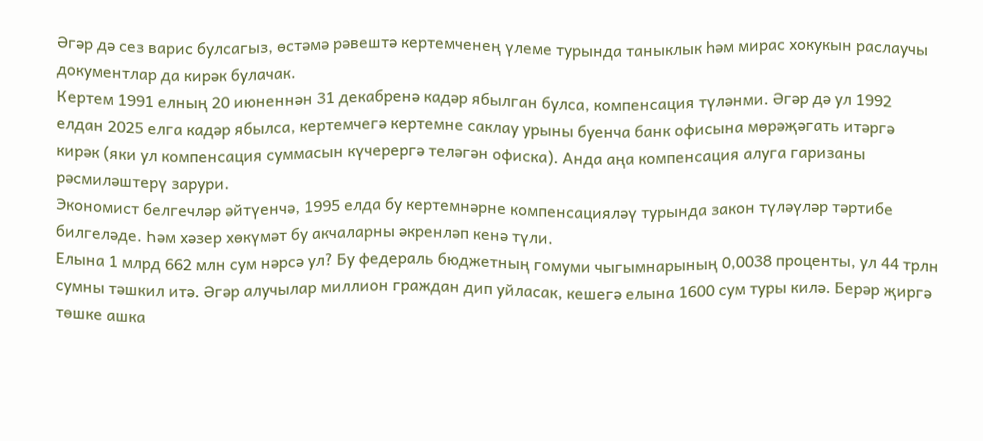Әгәр дә сез варис булсагыз, өстәмә рәвештә кертемченең үлеме турында таныклык һәм мирас хокукын раслаучы документлар да кирәк булачак.
Кертем 1991 елның 20 июненнән 31 декабренә кадәр ябылган булса, компенсация түләнми. Әгәр дә ул 1992 елдан 2025 елга кадәр ябылса, кертемчегә кертемне саклау урыны буенча банк офисына мөрәҗәгать итәргә кирәк (яки ул компенсация суммасын күчерергә теләгән офиска). Анда аңа компенсация алуга гаризаны рәсмиләштерү зарури.
Экономист белгечләр әйтүенчә, 1995 елда бу кертемнәрне компенсацияләү турында закон түләүләр тәртибе билгеләде. Һәм хәзер хөкүмәт бу акчаларны әкренләп кенә түли.
Елына 1 млрд 662 млн сум нәрсә ул? Бу федераль бюджетның гомуми чыгымнарының 0,0038 проценты, ул 44 трлн сумны тәшкил итә. Әгәр алучылар миллион граждан дип уйласак, кешегә елына 1600 сум туры килә. Берәр җиргә төшке ашка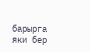барырга яки бер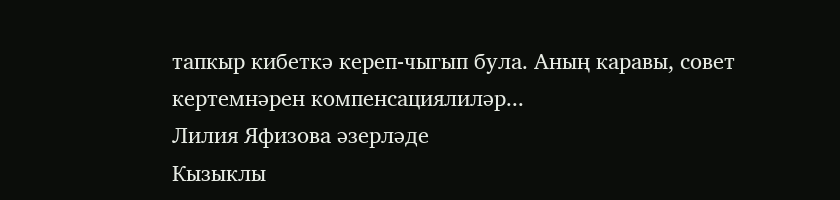тапкыр кибеткә кереп-чыгып була. Аның каравы, совет кертемнәрен компенсациялиләр...
Лилия Яфизова әзерләде
Кызыклы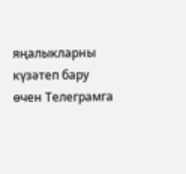яңалыкларны күзәтеп бару өчен Телеграмга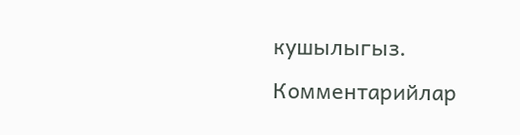кушылыгыз.
Комментарийлар